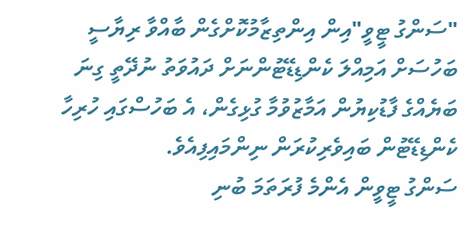"ސަންގު ޓީވީ"އިން އިންތިޒާމުކޮށްގެން ބާއްވާ ރިޔާސީ ބަހުސަށް އަމިއްލަ ކެންޑިޑޭޓުންނަށް ދައުވަތު ނުދޭތީ ގިނަ ބަޔެއްގެ ފާޑުކިޔުން އަމާޒުވުމާ ގުޅިގެން، އެ ބަހުސްގައި ހުރިހާ ކެންޑިޑޭޓުން ބައިވެރިކުރަން ނިންމައިފިއެވެ.
ސަންގު ޓީވީން އެންމެ ފުރަތަމަ ބުނި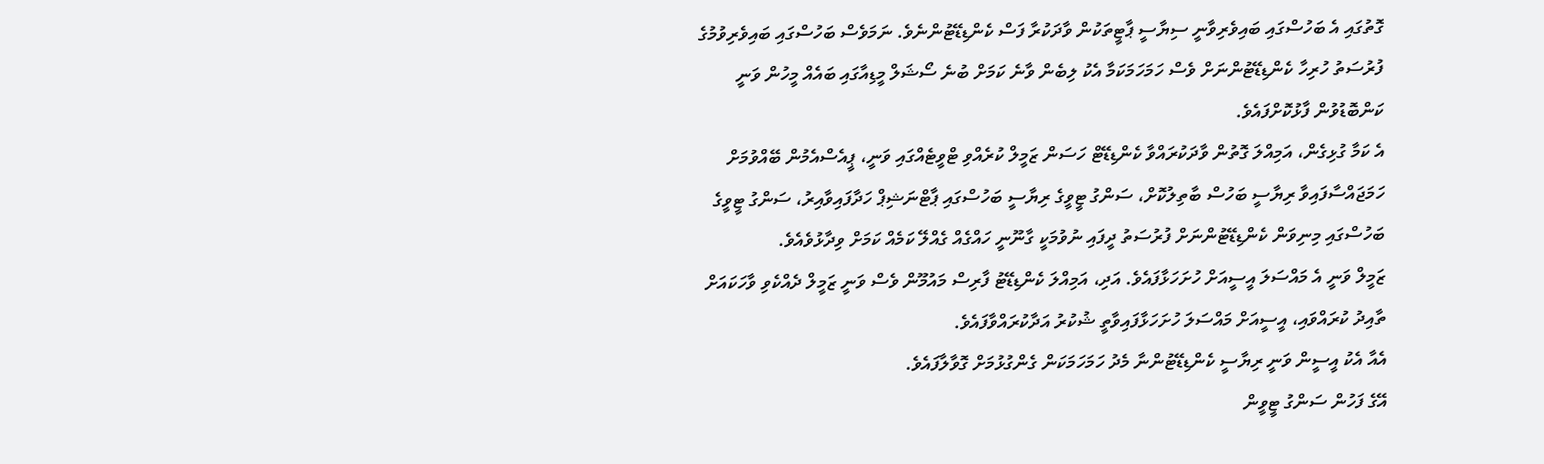ގޮތުގައި އެ ބަހުސްގައި ބައިވެރިވާނީ ސިޔާސީ ޕާޓީތަކުން ވާދަކުރާ ފަސް ކެންޑިޑޭޓުންނެވެ. ނަމަވެސް ބަހުސްގައި ބައިވެރިވުމުގެ ފުރުސަތު ހުރިހާ ކެންޑިޑޭޓުންނަށް ވެސް ހަމަހަމަކަމާ އެކު ލިބެން ވާނެ ކަމަށް ބުނެ ސޯޝަލް މީޑިއާގައި ބައެއް މީހުން ވަނީ ކަންބޮޑުވުން ފާޅުކޮށްފައެވެ.
އެ ކަމާ ގުޅިގެން، އަމިއްލަ ގޮތުން ވާދަކުރައްވާ ކެންޑިޑޭޓް ހަސަން ޒަމީލް ކުރެއްވި ޓްވީޓެއްގައި ވަނީ، ޕީއެސްއެމުން ބޭއްވުމަށް ހަމަޖައްސާފައިވާ ރިޔާސީ ބަހުސް ބާތިލުކޮށް، ސަންގު ޓީވީގެ ރިޔާސީ ބަހުސްގައި ޕާޓްނަޝިޕް ހަދާފައިވާއިރު، ސަންގު ޓީވީގެ ބަހުސްގައި މިނިވަން ކެންޑިޑޭޓުންނަށް ފުރުސަތު ދީފައި ނުވުމަކީ ގާނޫނީ ހައްގެއް ގެއްލޭ ކަމެއް ކަމަށް ވިދާޅުވެއެވެ.
ޒަމީލް ވަނީ އެ މައްސަލަ އީސީއަށް ހުށަހަޅާފައެވެ. އަދި، އަމިއްލަ ކެންޑިޑޭޓު ފާރިސް މައުމޫން ވެސް ވަނީ ޒަމީލް ދެއްކެވި ވާހަކައަށް ތާއިދު ކުރައްވައި، އީސީއަށް މައްސަލަ ހުށަހަޅާފައިވާތީ ޝުކުރު އަދާކުރައްވާފައެވެ.
އެއާ އެކު އީސީން ވަނީ ރިޔާސީ ކެންޑިޑޭޓުންނާ މެދު ހަމަހަމަކަން ގެންގުޅުމަށް ގޮވާލާފައެވެ.
އޭގެ ފަހުން ސަންގު ޓީވީން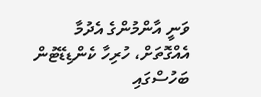ވަނީ އާންމުންގެ އެދުމާ އެއްގޮތަށް، ހުރިހާ ކެންޑިޑޭޓުން ބަހުސްގައި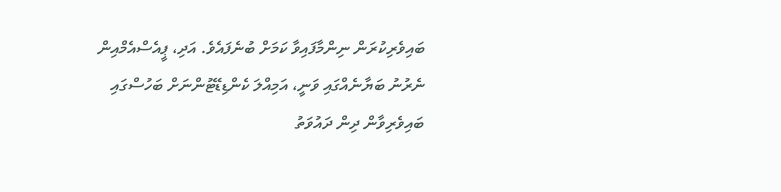ބައިވެރިކުރަން ނިންމާފައިވާ ކަމަށް ބުނެފައެވެ. އަދި، ޕީއެސްއެމްއިން ނެރުނު ބަޔާނެއްގައި ވަނީ، އަމިއްލަ ކެންޑިޑޭޓުންނަށް ބަހުސްގައި ބައިވެރިވާން ދިން ދައުވަތު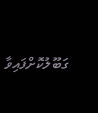ގަބޫލުކޮށްފައިވާ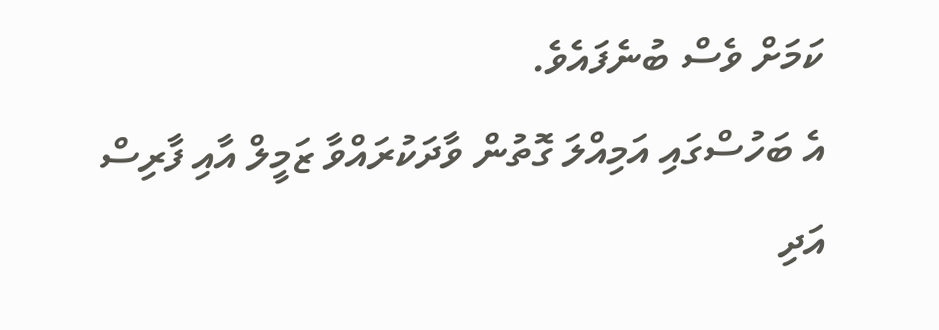ކަމަށް ވެސް ބުނެފައެވެ.
އެ ބަހުސްގައި އަމިއްލަ ގޮތުން ވާދަކުރައްވާ ޒަމީލް އާއި ފާރިސް އަދި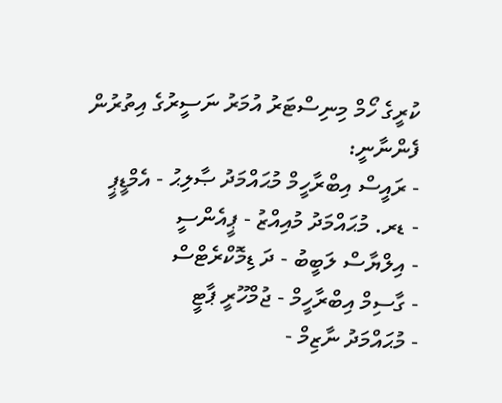ކުރީގެ ހޯމް މިނިސްޓަރު އުމަރު ނަސީރުގެ އިތުރުން ފެންނާނީ:
- ރައީސް އިބްރާހީމް މުޙައްމަދު ޞާލިޙު - އެމްޑީޕީ
- ޑރ. މުޙައްމަދު މުއިއްޒު - ޕީއެންސީ
- އިލްޔާސް ލަބީބު - ދަ ޑިމޮކްރެޓްސް
- ގާސިމް އިބްރާހީމް - ޖުމްހޫރީ ޕާޓީ
- މުޙައްމަދު ނާޒިމް -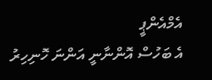އެމްއެންޕީ
އެ ބަހުސް އޮންނާނީ އަންނަ ހޮނިހިރު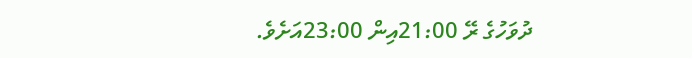ދުވަހުގެ ރޭ 21:00އިން 23:00އަށެވެ.